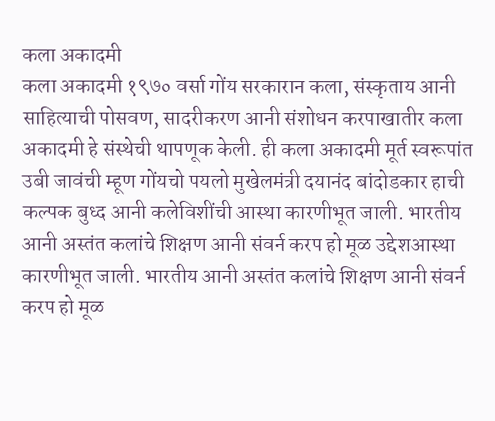कला अकादमी
कला अकादमी १९७० वर्सा गोंय सरकारान कला, संस्कृताय आनी साहित्याची पोसवण, सादरीकरण आनी संशोधन करपाखातीर कला अकादमी हे संस्थेची थापणूक केली. ही कला अकादमी मूर्त स्वरूपांत उबी जावंची म्हूण गोंयचो पयलो मुखेलमंत्री दयानंद बांदोडकार हाची कल्पक बुध्द आनी कलेविशींची आस्था कारणीभूत जाली. भारतीय आनी अस्तंत कलांचे शिक्षण आनी संवर्न करप हो मूळ उद्देशआस्था कारणीभूत जाली. भारतीय आनी अस्तंत कलांचे शिक्षण आनी संवर्न करप हो मूळ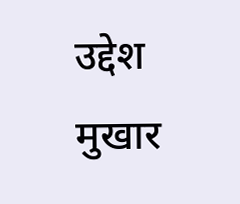उद्देश मुखार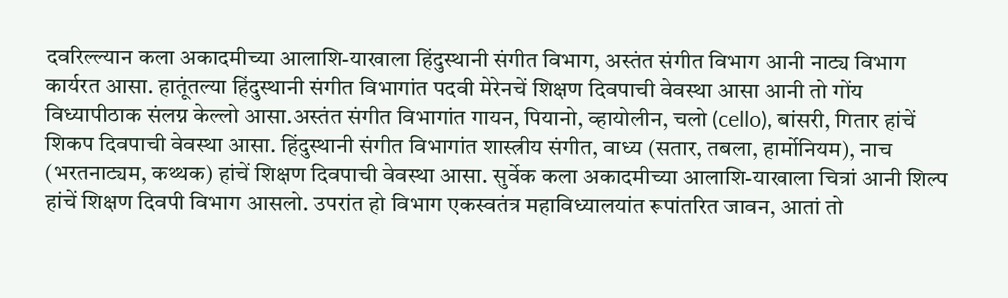दवरिल्ल्यान कला अकादमीच्या आलाशि-याखाला हिंदुस्थानी संगीत विभाग, अस्तंत संगीत विभाग आनी नाट्य विभाग कार्यरत आसा. हातूंतल्या हिंदुस्थानी संगीत विभागांत पदवी मेरेनचें शिक्षण दिवपाची वेवस्था आसा आनी तो गोंय विध्यापीठाक संलग्न केल्लो आसा.अस्तंत संगीत विभागांत गायन, पियानो, व्हायोलीन, चलो (cello), बांसरी, गितार हांचें शिकप दिवपाची वेवस्था आसा. हिंदुस्थानी संगीत विभागांत शास्त्रीय संगीत, वाध्य (सतार, तबला, हार्मोनियम), नाच (भरतनाट्यम, कथ्थक) हांचें शिक्षण दिवपाची वेवस्था आसा. सुर्वेक कला अकादमीच्या आलाशि-याखाला चित्रां आनी शिल्प हांचें शिक्षण दिवपी विभाग आसलो. उपरांत हो विभाग एकस्वतंत्र महाविध्यालयांत रूपांतरित जावन, आतां तो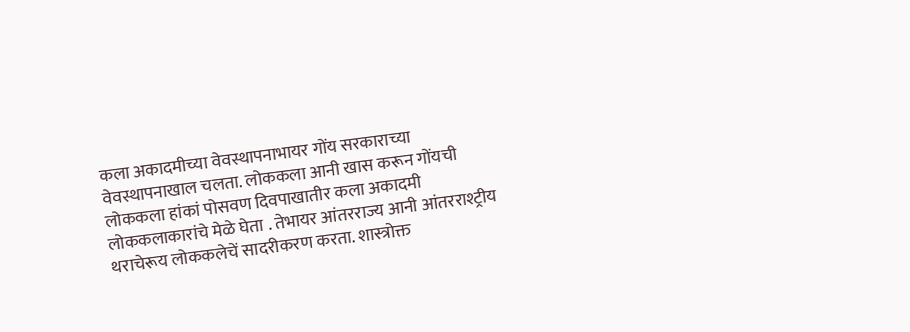कला अकादमीच्या वेवस्थापनाभायर गोंय सरकाराच्या वेवस्थापनाखाल चलता. लोककला आनी खास करून गोंयची लोककला हांकां पोसवण दिवपाखातीर कला अकादमी लोककलाकारांचे मेळे घेता . तेभायर आंतरराज्य आनी आंतरराश्ट्रीय थराचेरूय लोककलेचें सादरीकरण करता. शास्त्रोक्त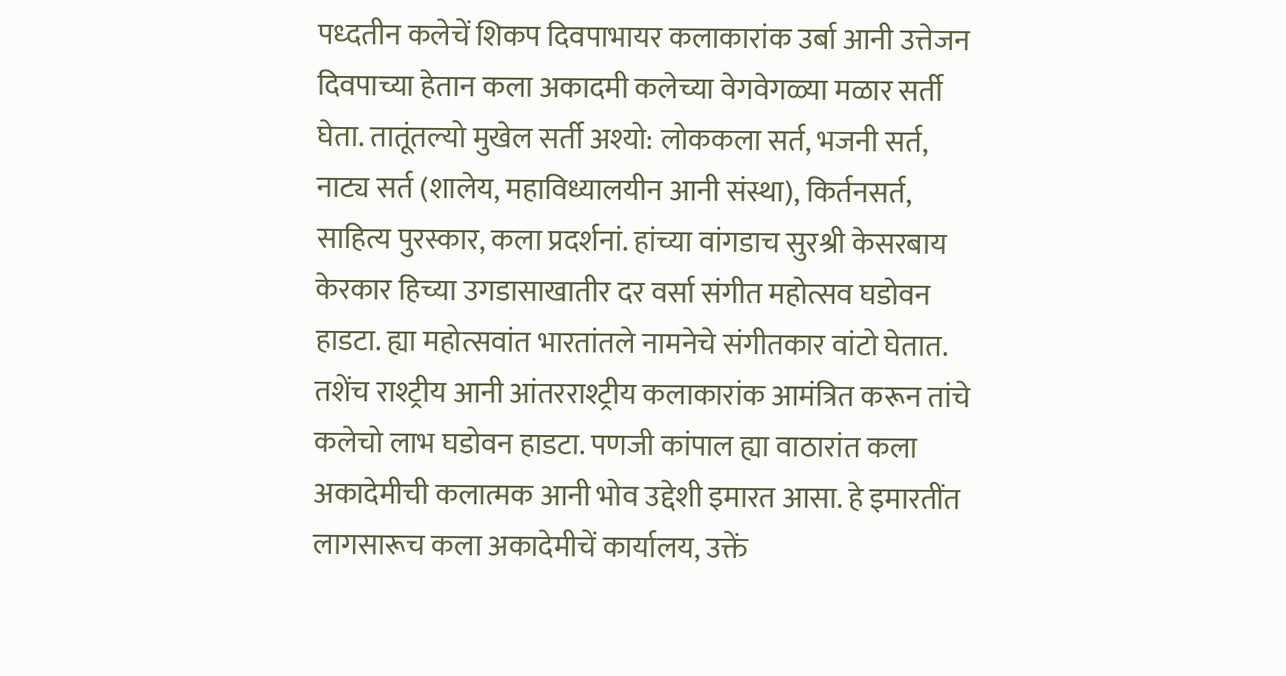पध्दतीन कलेचें शिकप दिवपाभायर कलाकारांक उर्बा आनी उत्तेजन दिवपाच्या हेतान कला अकादमी कलेच्या वेगवेगळ्या मळार सर्ती घेता. तातूंतल्यो मुखेल सर्ती अश्यो: लोककला सर्त, भजनी सर्त, नाट्य सर्त (शालेय, महाविध्यालयीन आनी संस्था), किर्तनसर्त, साहित्य पुरस्कार, कला प्रदर्शनां. हांच्या वांगडाच सुरश्री केसरबाय केरकार हिच्या उगडासाखातीर दर वर्सा संगीत महोत्सव घडोवन हाडटा. ह्या महोत्सवांत भारतांतले नामनेचे संगीतकार वांटो घेतात. तशेंच राश्ट्रीय आनी आंतरराश्ट्रीय कलाकारांक आमंत्रित करून तांचे कलेचो लाभ घडोवन हाडटा. पणजी कांपाल ह्या वाठारांत कला अकादेमीची कलात्मक आनी भोव उद्देशी इमारत आसा. हे इमारतींत लागसारूच कला अकादेमीचें कार्यालय, उक्तें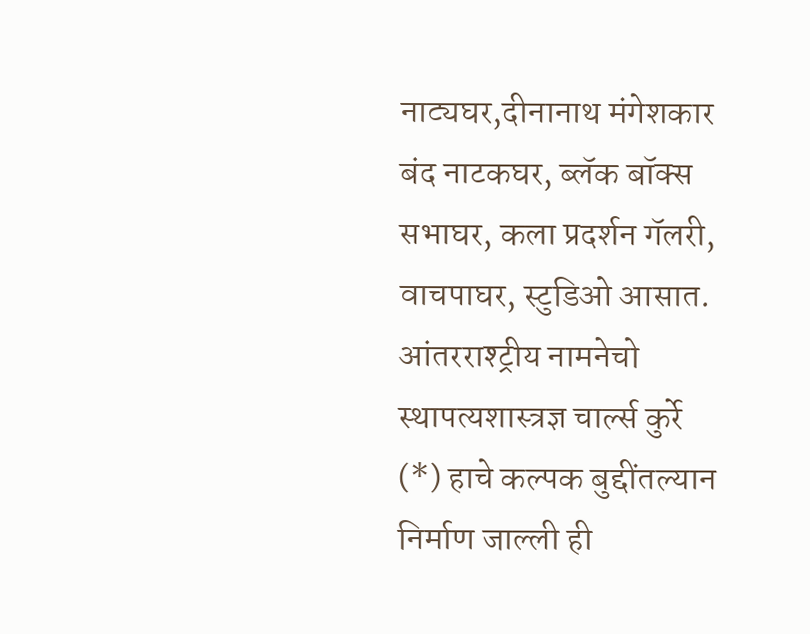नाट्यघर,दीनानाथ मंगेशकार बंद नाटकघर, ब्लॅक बॉक्स सभाघर, कला प्रदर्शन गॅलरी, वाचपाघर, स्टुडिओ आसात. आंतरराश्ट्रीय नामनेचो स्थापत्यशास्त्रज्ञ चार्ल्स कुर्रे (*) हाचे कल्पक बुद्दींतल्यान निर्माण जाल्ली ही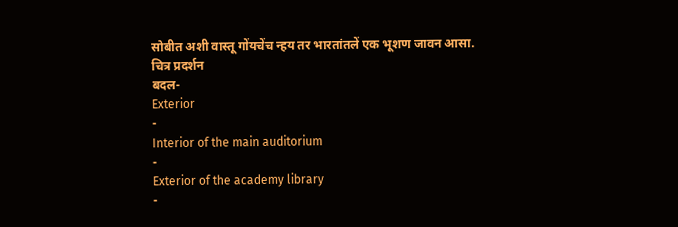सोबीत अशी वास्तू गोंयचेंच न्हय तर भारतांतलें एक भूशण जावन आसा.
चित्र प्रदर्शन
बदल-
Exterior
-
Interior of the main auditorium
-
Exterior of the academy library
-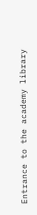Entrance to the academy library